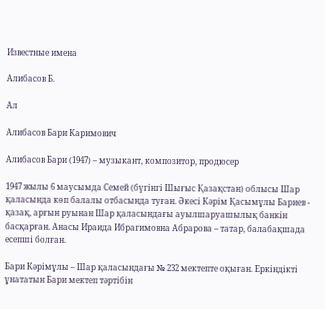Известные имена

Алибасов Б.

Ал

Алибасов Бари Каримович

Алибасов Бари (1947) – музыкант, композитор, продюсер

1947 жылы 6 маусымда Семей (бүгінгі Шығыс Қазақстан) облысы Шар қаласында көп балалы отбасында туған. Әкесі Кәрім Қасымұлы Бариев - қазақ, арғын руынан Шар қаласындағы ауылшаруашылық банкін басқарған. Анасы Ираида Ибрагимовна Абрарова – татар, балабақшада есепші болған.

Бари Кәрімұлы – Шар қаласындағы № 232 мектепте оқыған. Еркіндікті ұнататын Бари мектеп тәртібін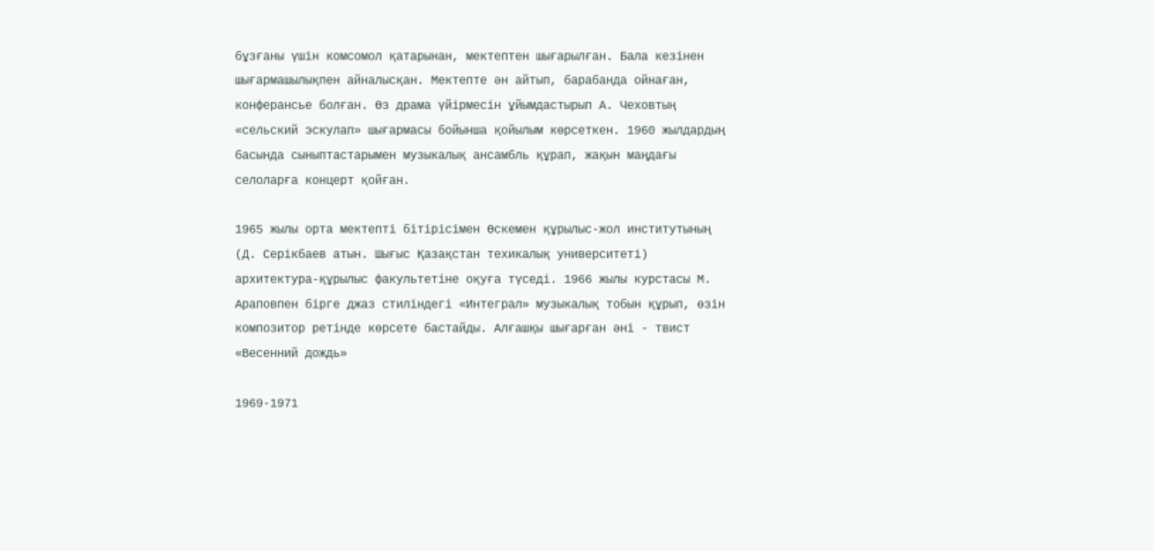бұзғаны үшін комсомол қатарынан, мектептен шығарылған. Бала кезінен шығармашылықпен айналысқан. Мектепте ән айтып, барабанда ойнаған, конферансье болған. Өз драма үйірмесін ұйымдастырып А. Чеховтың «сельский эскулап» шығармасы бойынша қойылым көрсеткен. 1960 жылдардың басында сыныптастарымен музыкалық ансамбль құрап, жақын маңдағы селоларға концерт қойған.

1965 жылы орта мектепті бітірісімен Өскемен құрылыс-жол институтының (Д. Серікбаев атын. Шығыс Қазақстан техикалық университеті) архитектура-құрылыс факультетіне оқуға түседі. 1966 жылы курстасы М. Араповпен бірге джаз стиліндегі «Интеграл» музыкалық тобын құрып, өзін композитор ретінде көрсете бастайды. Алғашқы шығарған әні - твист «Весенний дождь»

1969-1971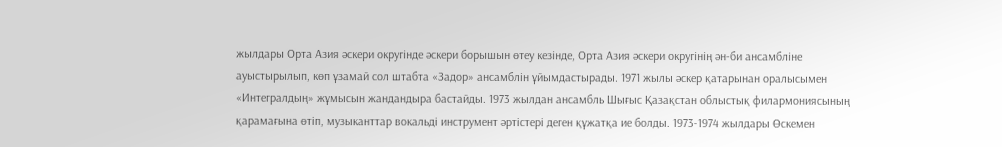жылдары Орта Азия әскери округінде әскери борышын өтеу кезінде, Орта Азия әскери округінің ән-би ансамбліне ауыстырылып, көп ұзамай сол штабта «Задор» ансамблін ұйымдастырады. 1971 жылы әскер қатарынан оралысымен «Интегралдың» жұмысын жандандыра бастайды. 1973 жылдан ансамбль Шығыс Қазақстан облыстық филармониясының қарамағына өтіп, музыканттар вокальді инструмент әртістері деген құжатқа ие болды. 1973-1974 жылдары Өскемен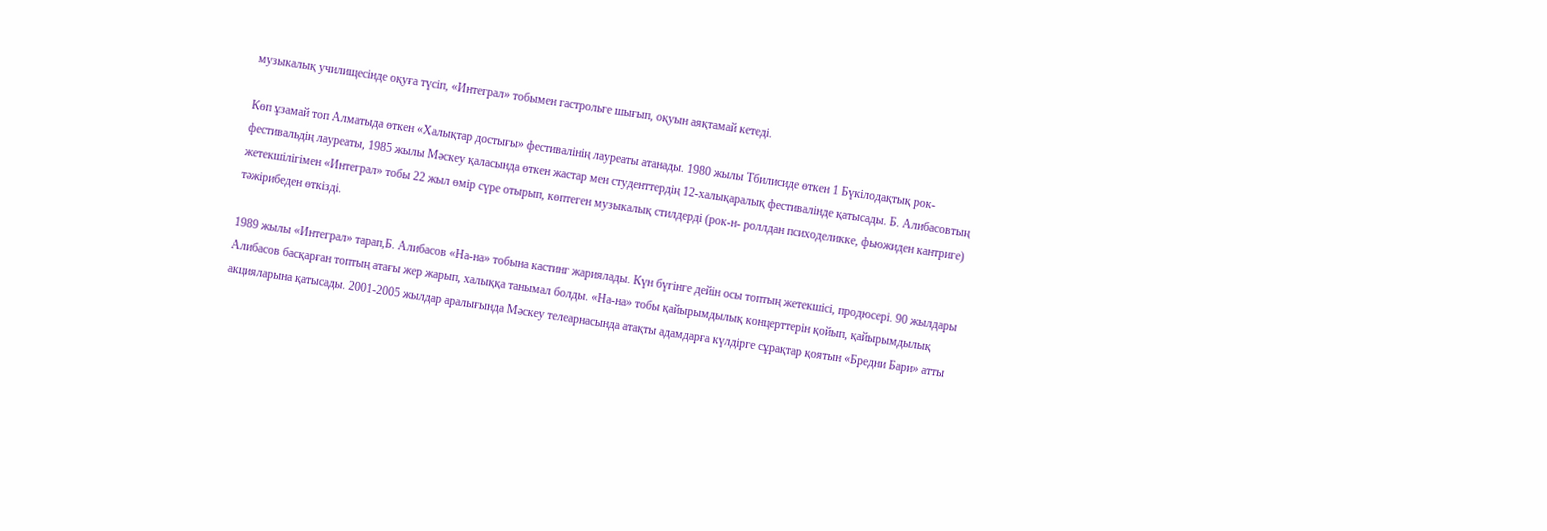музыкалық училищесінде оқуға түсіп, «Интеграл» тобымен гастрольге шығып, оқуын аяқтамай кетеді.

Көп ұзамай топ Алматыда өткен «Халықтар достығы» фестивалінің лауреаты атанады. 1980 жылы Тбилисиде өткен 1 Бүкілодақтық рок-фестивальдің лауреаты, 1985 жылы Мәскеу қаласында өткен жастар мен студенттердің 12-халықаралық фестивалінде қатысады. Б. Алибасовтың жетекшілігімен «Интеграл» тобы 22 жыл өмір сүре отырып, көптеген музыкалық стилдерді (рок-н- роллдан психоделикке, фьюжиден кантриге) тәжірибеден өткізді.

1989 жылы «Интеграл» тарап,Б. Алибасов «На-на» тобына кастинг жариялады. Күн бүгінге дейін осы топтың жетекшісі, продюсері. 90 жылдары Алибасов басқарған топтың атағы жер жарып, халыққа танымал болды. «На-на» тобы қайырымдылық концерттерін қойып, қайырымдылық акцияларына қатысады. 2001-2005 жылдар аралығында Мәскеу телеарнасында атақты адамдарға күлдірге сұрақтар қоятын «Бредни Бари» атты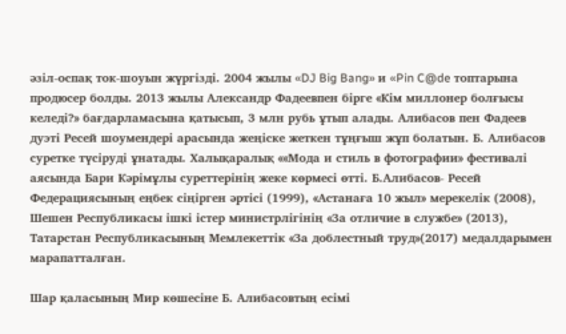әзіл-оспақ ток-шоуын жүргізді. 2004 жылы «DJ Big Bang» и «Pin C@de топтарына продюсер болды. 2013 жылы Александр Фадеевпен бірге «Кім миллонер болғысы келеді?» бағдарламасына қатысып, 3 млн рубь ұтып алады. Алибасов пен Фадеев дуэті Ресей шоумендері арасында жеңіске жеткен тұңғыш жұп болатын. Б. Алибасов суретке түсіруді ұнатады. Халықаралық ««Мода и стиль в фотографии» фестивалі аясында Бари Кәрімұлы суреттерінің жеке көрмесі өтті. Б.Алибасов- Ресей Федерациясының еңбек сіңірген әртісі (1999), «Астанаға 10 жыл» мерекелік (2008), Шешен Республикасы ішкі істер министрлігінің «За отличие в службе» (2013), Татарстан Республикасының Мемлекеттік «За доблестный труд»(2017) медалдарымен марапатталған.

Шар қаласының Мир көшесіне Б. Алибасовтың есімі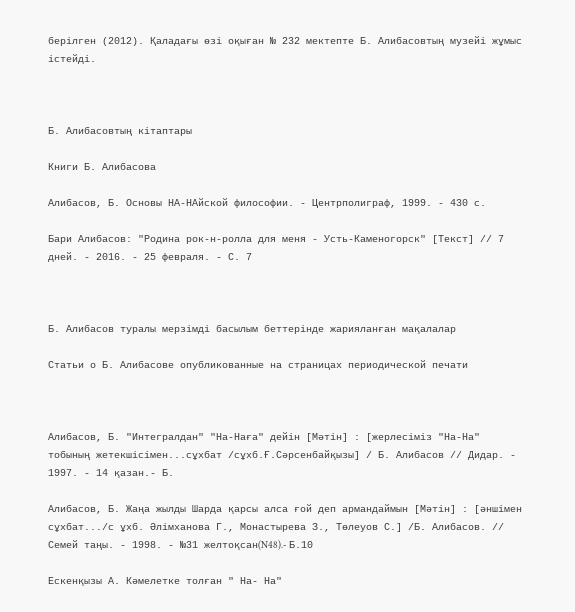берілген (2012). Қаладағы өзі оқыған № 232 мектепте Б. Алибасовтың музейі жұмыс істейді.



Б. Алибасовтың кітаптары

Книги Б. Алибасова

Алибасов, Б. Основы НА-НАйской философии. - Центрполиграф, 1999. - 430 с.

Бари Алибасов: "Родина рок-н-ролла для меня - Усть-Каменогорск" [Текст] // 7 дней. - 2016. - 25 февраля. - С. 7



Б. Алибасов туралы мерзімді басылым беттерінде жарияланған мақалалар

Статьи о Б. Алибасове опубликованные на страницах периодической печати



Алибасов, Б. "Интегралдан" "На-Наға" дейін [Мәтін] : [жерлесіміз "На-На" тобының жетекшісімен...сұхбат /сұхб.Ғ.Сәрсенбайқызы] / Б. Алибасов // Дидар. - 1997. - 14 қазан.- Б.

Алибасов, Б. Жаңа жылды Шарда қарсы алса ғой деп армандаймын [Мәтін] : [әншімен сұхбат.../с ұхб. Әлімханова Г., Монастырева З., Төлеуов С.] /Б. Алибасов. // Семей таңы. - 1998. - №31 желтоқсан(N48).- Б.10

Ескенқызы А. Кәмелетке толған " На- На"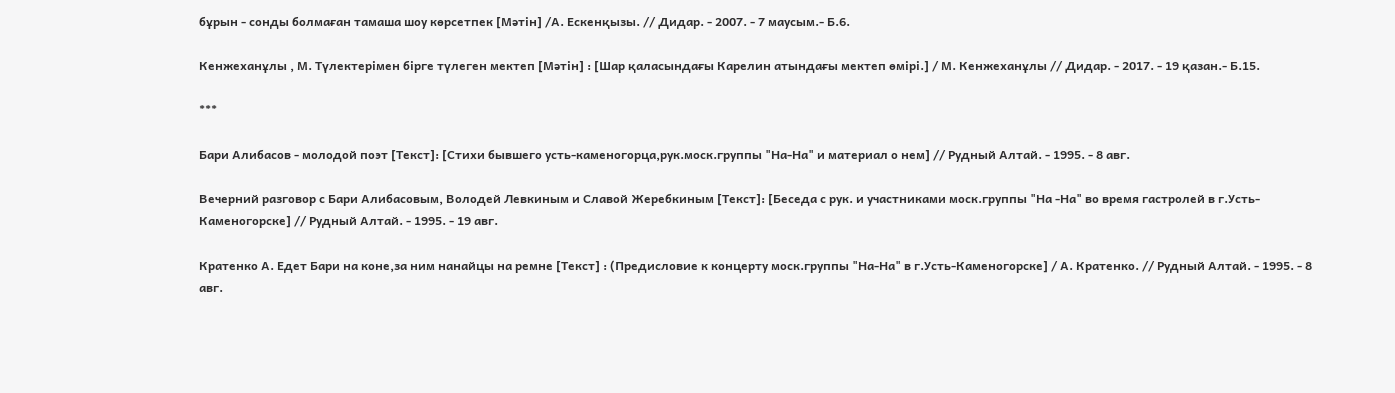бұрын - сонды болмаған тамаша шоу көрсетпек [Мәтін] /А. Ескенқызы. // Дидар. - 2007. - 7 маусым.- Б.6.

Кенжеханұлы , М. Түлектерімен бірге түлеген мектеп [Мәтін] : [Шар қаласындағы Карелин атындағы мектеп өмірі.] / М. Кенжеханұлы // Дидар. - 2017. - 19 қазан.- Б.15.

***

Бари Алибасов - молодой поэт [Текст]: [Стихи бывшего усть-каменогорца,рук.моск.группы "На-На" и материал о нем] // Рудный Алтай. - 1995. - 8 авг.

Вечерний разговор с Бари Алибасовым, Володей Левкиным и Славой Жеребкиным [Текст]: [Беседа с рук. и участниками моск.группы "На -На" во время гастролей в г.Усть-Каменогорске] // Рудный Алтай. - 1995. - 19 авг.

Кратенко А. Едет Бари на коне,за ним нанайцы на ремне [Текст] : (Предисловие к концерту моск.группы "На-На" в г.Усть-Каменогорске] / А. Кратенко. // Рудный Алтай. - 1995. - 8 авг.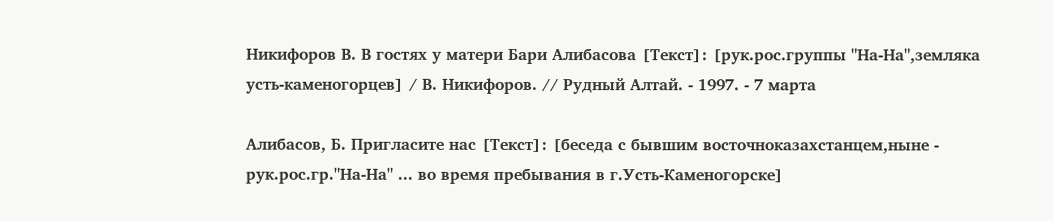Никифоров В. В гостях у матери Бари Алибасова [Текст]: [рук.рос.группы "На-На",земляка усть-каменогорцев] / В. Никифоров. // Рудный Алтай. - 1997. - 7 марта

Алибасов, Б. Пригласите нас [Текст]: [беседа с бывшим восточноказахстанцем,ныне - рук.рос.гр."На-На" ... во время пребывания в г.Усть-Каменогорске]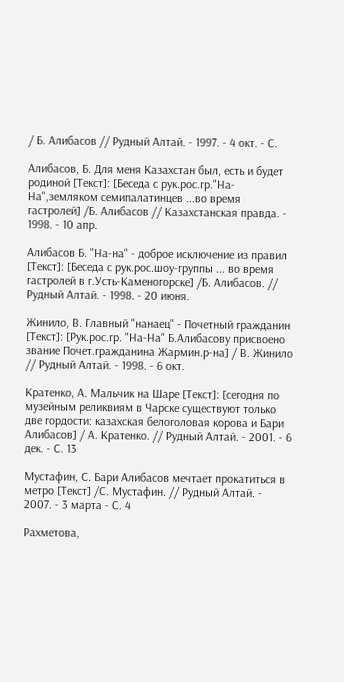/ Б. Алибасов // Рудный Алтай. - 1997. - 4 окт. - С.

Алибасов, Б. Для меня Казахстан был, есть и будет родиной [Текст]: [Беседа с рук.рос.гр."На-На",земляком семипалатинцев ...во время гастролей] /Б. Алибасов // Казахстанская правда. - 1998. - 10 апр.

Алибасов Б. "На-на" - доброе исключение из правил [Текст]: [Беседа с рук.рос.шоу-группы ... во время гастролей в г.Усть-Каменогорске] /Б. Алибасов. // Рудный Алтай. - 1998. - 20 июня.

Жинило, В. Главный "нанаец" - Почетный гражданин [Текст]: [Рук.рос.гр. "На-На" Б.Алибасову присвоено звание Почет.гражданина Жармин.р-на] / В. Жинило // Рудный Алтай. - 1998. - 6 окт.

Кратенко, А. Мальчик на Шаре [Текст]: [сегодня по музейным реликвиям в Чарске существуют только две гордости: казахская белоголовая корова и Бари Алибасов] / А. Кратенко. // Рудный Алтай. - 2001. - 6 дек. - С. 13

Мустафин, С. Бари Алибасов мечтает прокатиться в метро [Текст] /С. Мустафин. // Рудный Алтай. - 2007. - 3 марта - С. 4

Рахметова,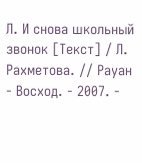Л. И снова школьный звонок [Текст] / Л. Рахметова. // Рауан - Восход. - 2007. -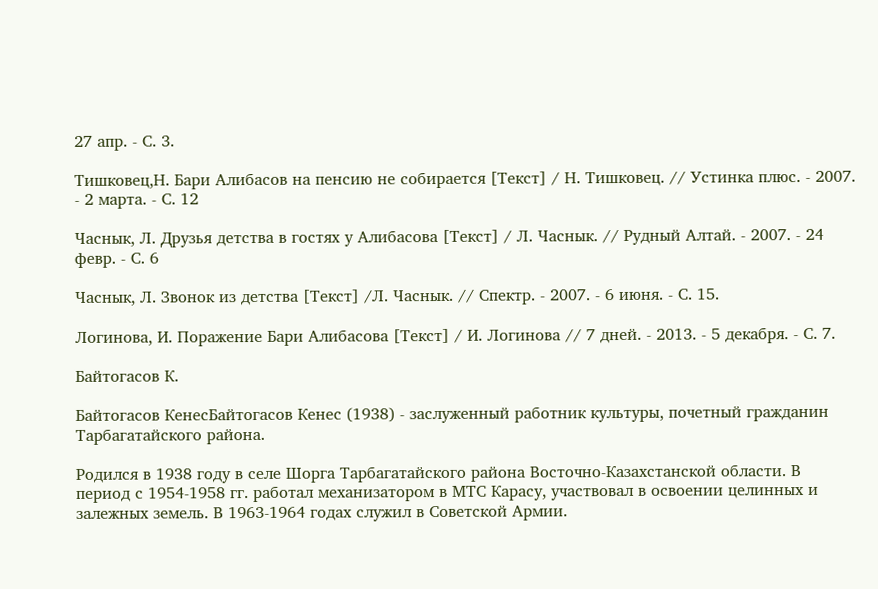27 апр. - С. 3.

Тишковец,Н. Бари Алибасов на пенсию не собирается [Текст] / Н. Тишковец. // Устинка плюс. - 2007. - 2 марта. - С. 12

Часнык, Л. Друзья детства в гостях у Алибасова [Текст] / Л. Часнык. // Рудный Алтай. - 2007. - 24 февр. - С. 6

Часнык, Л. Звонок из детства [Текст] /Л. Часнык. // Спектр. - 2007. - 6 июня. - С. 15.

Логинова, И. Поражение Бари Алибасова [Текст] / И. Логинова // 7 дней. - 2013. - 5 декабря. - С. 7.

Байтогасов К.

Байтогасов КенесБайтогасов Кенес (1938) - заслуженный работник культуры, почетный гражданин Тарбагатайского района.

Родился в 1938 году в селе Шорга Тарбагатайского района Восточно-Казахстанской области. В период с 1954-1958 гг. работал механизатором в МТС Карасу, участвовал в освоении целинных и залежных земель. В 1963-1964 годах служил в Советской Армии.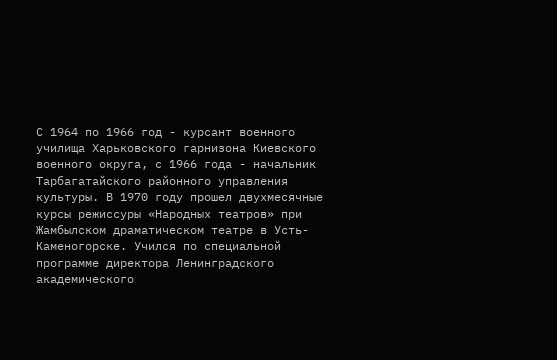С 1964 по 1966 год - курсант военного училища Харьковского гарнизона Киевского военного округа, с 1966 года - начальник Тарбагатайского районного управления культуры. В 1970 году прошел двухмесячные курсы режиссуры «Народных театров» при Жамбылском драматическом театре в Усть-Каменогорске. Учился по специальной программе директора Ленинградского академического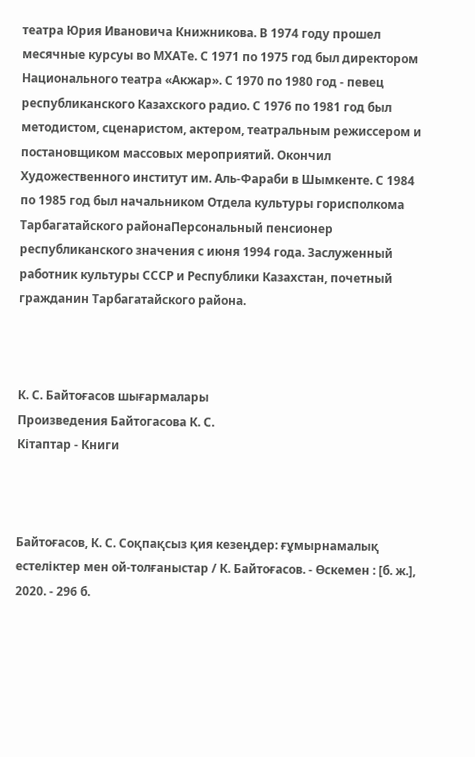театра Юрия Ивановича Книжникова. В 1974 году прошел месячные курсуы во МХАТе. С 1971 по 1975 год был директором Национального театра «Акжар». С 1970 по 1980 год - певец республиканского Казахского радио. С 1976 по 1981 год был методистом, сценаристом, актером, театральным режиссером и постановщиком массовых мероприятий. Окончил Художественного институт им. Аль-Фараби в Шымкенте. С 1984 по 1985 год был начальником Отдела культуры горисполкома Тарбагатайского районаПерсональный пенсионер республиканского значения с июня 1994 года. Заслуженный работник культуры СССР и Республики Казахстан, почетный гражданин Тарбагатайского района.



К. С. Байтоғасов шығармалары
Произведения Байтогасова К. С.
Кітаптар - Книги



Байтоғасов, К. С. Соқпақсыз қия кезеңдер: ғұмырнамалық естеліктер мен ой-толғаныстар / К. Байтоғасов. - Өскемен : [б. ж.], 2020. - 296 б.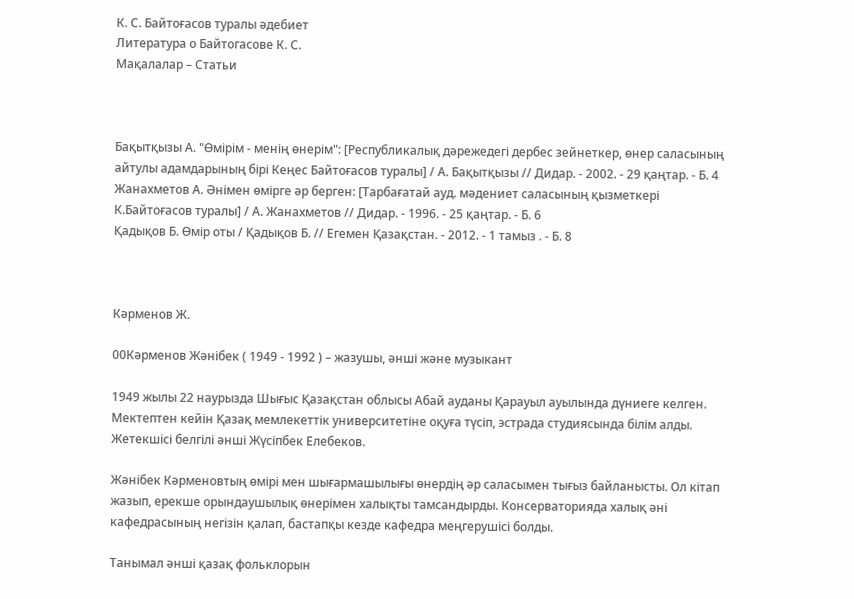К. С. Байтоғасов туралы әдебиет
Литература о Байтогасове К. С.
Мақалалар – Статьи



Бақытқызы А. "Өмірім - менің өнерім": [Республикалық дәрежедегі дербес зейнеткер, өнер саласының айтулы адамдарының бірі Кеңес Байтоғасов туралы] / А. Бақытқызы // Дидар. - 2002. - 29 қаңтар. - Б. 4
Жанахметов А. Әнімен өмірге әр берген: [Тарбағатай ауд. мәдениет саласының қызметкері К.Байтоғасов туралы] / А. Жанахметов // Дидар. - 1996. - 25 қаңтар. - Б. 6
Қадықов Б. Өмір оты / Қадықов Б. // Егемен Қазақстан. - 2012. - 1 тамыз . - Б. 8



Кәрменов Ж.

00Кәрменов Жәнібек ( 1949 - 1992 ) – жазушы, әнші және музыкант

1949 жылы 22 наурызда Шығыс Қазақстан облысы Абай ауданы Қарауыл ауылында дүниеге келген. Мектептен кейін Қазақ мемлекеттік университетіне оқуға түсіп, эстрада студиясында білім алды. Жетекшісі белгілі әнші Жүсіпбек Елебеков.

Жәнібек Кәрменовтың өмірі мен шығармашылығы өнердің әр саласымен тығыз байланысты. Ол кітап жазып, ерекше орындаушылық өнерімен халықты тамсандырды. Консерваторияда халық әні кафедрасының негізін қалап, бастапқы кезде кафедра меңгерушісі болды.

Танымал әнші қазақ фольклорын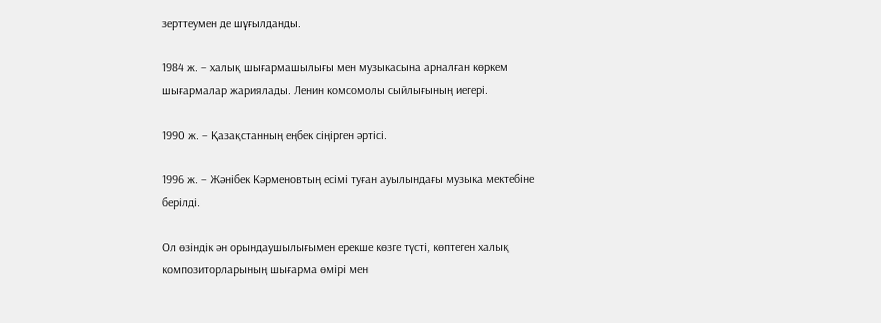зерттеумен де шұғылданды.

1984 ж. – халық шығармашылығы мен музыкасына арналған көркем шығармалар жариялады. Ленин комсомолы сыйлығының иегері.

1990 ж. – Қазақстанның еңбек сіңірген әртісі.

1996 ж. – Жәнібек Кәрменовтың есімі туған ауылындағы музыка мектебіне берілді.

Ол өзіндік ән орындаушылығымен ерекше көзге түсті, көптеген халық композиторларының шығарма өмірі мен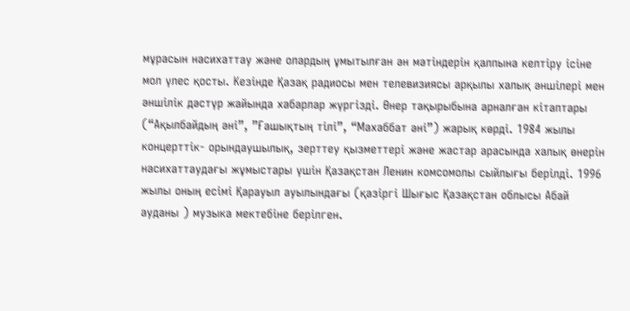мұрасын насихаттау және олардың ұмытылған ән мәтіндерін қалпына келтіру ісіне мол үлес қосты. Кезінде Қазақ радиосы мен телевизиясы арқылы халық әншілері мен әншілік дәстүр жайында хабарлар жүргізді. Өнер тақырыбына арналған кітаптары (“Ақылбайдың әні”, ”Ғашықтың тілі”, “Махаббат әні”) жарық көрді. 1984 жылы концерттік- орындаушылық, зерттеу қызметтері және жастар арасында халық өнерін насихаттаудағы жұмыстары үшін Қазақстан Ленин комсомолы сыйлығы берілді. 1996 жылы оның есімі Қарауыл ауылындағы (қазіргі Шығыс Қазақстан облысы Абай ауданы ) музыка мектебіне берілген.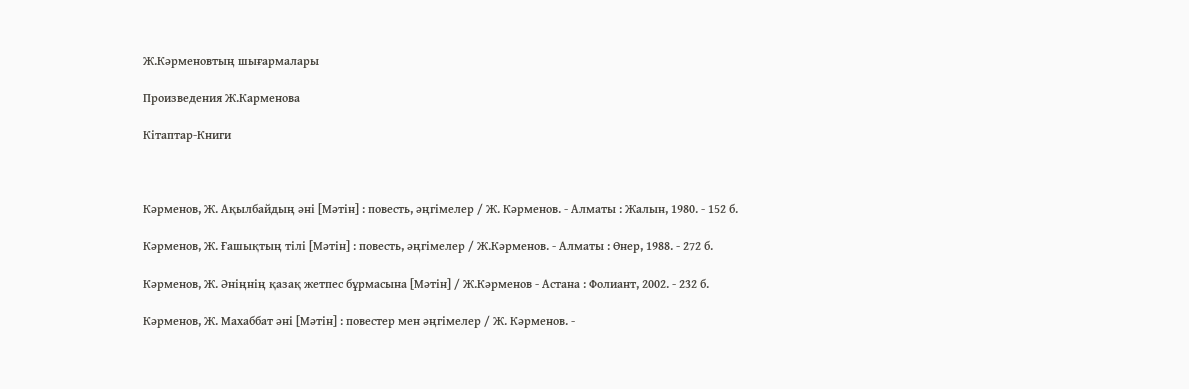Ж.Кәрменовтың шығармалары

Произведения Ж.Карменова

Кітаптар-Книги



Кәрменов, Ж. Ақылбайдың әні [Мәтін] : повесть, әңгімелер / Ж. Кәрменов. - Алматы : Жалын, 1980. - 152 б.

Кәрменов, Ж. Ғашықтың тілі [Мәтін] : повесть, әңгімелер / Ж.Кәрменов. - Алматы : Өнер, 1988. - 272 б.

Кәрменов, Ж. Әніңнің қазақ жетпес бұрмасына [Мәтін] / Ж.Кәрменов - Астана : Фолиант, 2002. - 232 б.

Кәрменов, Ж. Махаббат әні [Мәтін] : повестер мен әңгімелер / Ж. Кәрменов. -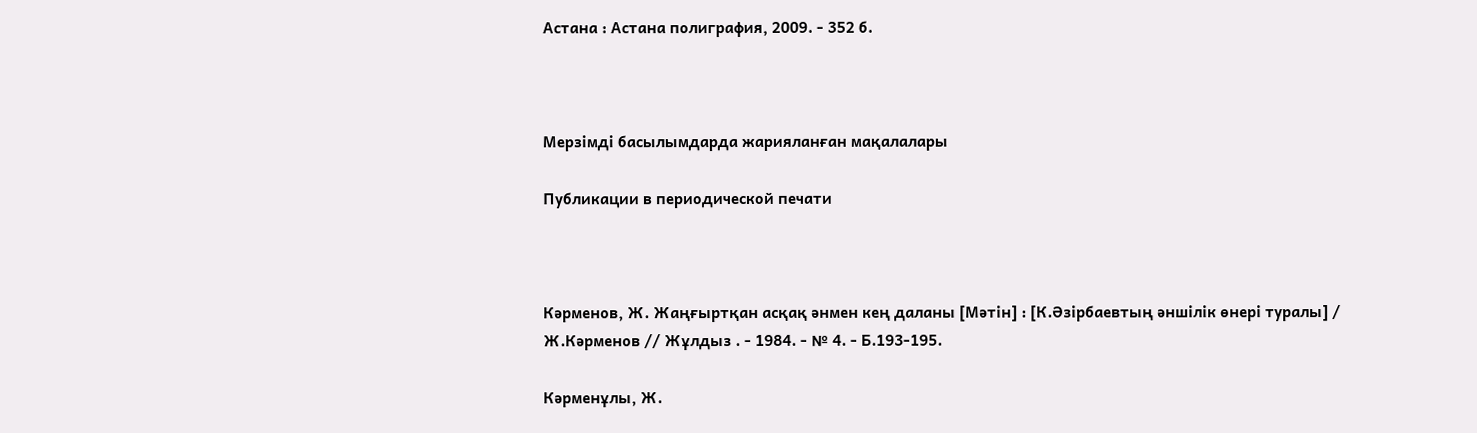Астана : Астана полиграфия, 2009. - 352 б.



Мерзімді басылымдарда жарияланған мақалалары

Публикации в периодической печати



Кәрменов, Ж. Жаңғыртқан асқақ әнмен кең даланы [Мәтін] : [К.Әзірбаевтың әншілік өнері туралы] / Ж.Кәрменов // Жұлдыз . - 1984. - № 4. - Б.193-195.

Кәрменұлы, Ж.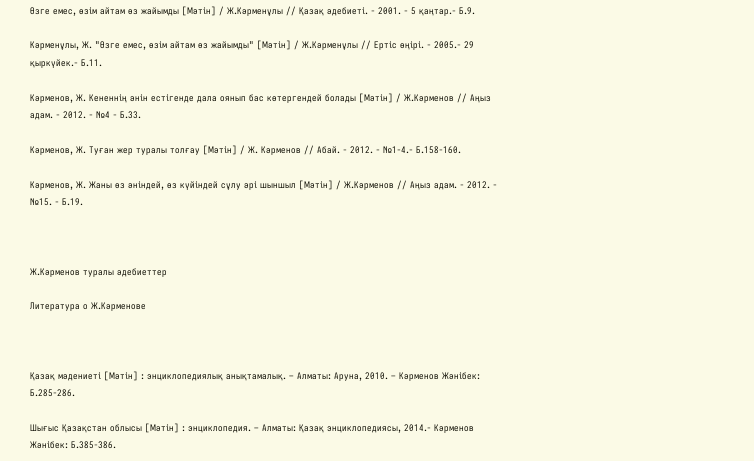Өзге емес, өзім айтам өз жайымды [Мәтін] / Ж.Кәрменұлы // Қазақ әдебиеті. - 2001. - 5 қаңтар.- Б.9.

Кәрменұлы, Ж. "Өзге емес, өзім айтам өз жайымды" [Мәтін] / Ж.Кәрменұлы // Ертіс өңірі. - 2005.- 29 қыркүйек.- Б.11.

Кәрменов, Ж. Кененнің әнін естігенде дала оянып бас көтергендей болады [Мәтін] / Ж.Кәрменов // Аңыз адам. - 2012. - №4 - Б.33.

Кәрменов, Ж. Туған жер туралы толғау [Мәтін] / Ж. Кәрменов // Абай. - 2012. - №1-4.- Б.158-160.

Кәрменов, Ж. Жаны өз әніндей, өз күйіндей сұлу әрі шыншыл [Мәтін] / Ж.Кәрменов // Аңыз адам. - 2012. - №15. - Б.19.



Ж.Кәрменов туралы әдебиеттер

Литература о Ж.Кәрменове



Қазақ мәдениеті [Мәтін] : энциклопедиялық анықтамалық. – Алматы: Аруна, 2010. – Кәрменов Жәнібек: Б.285-286.

Шығыс Қазақстан облысы [Мәтін] : энциклопедия. – Алматы: Қазақ энциклопедиясы, 2014.- Кәрменов Жәнібек: Б.385-386.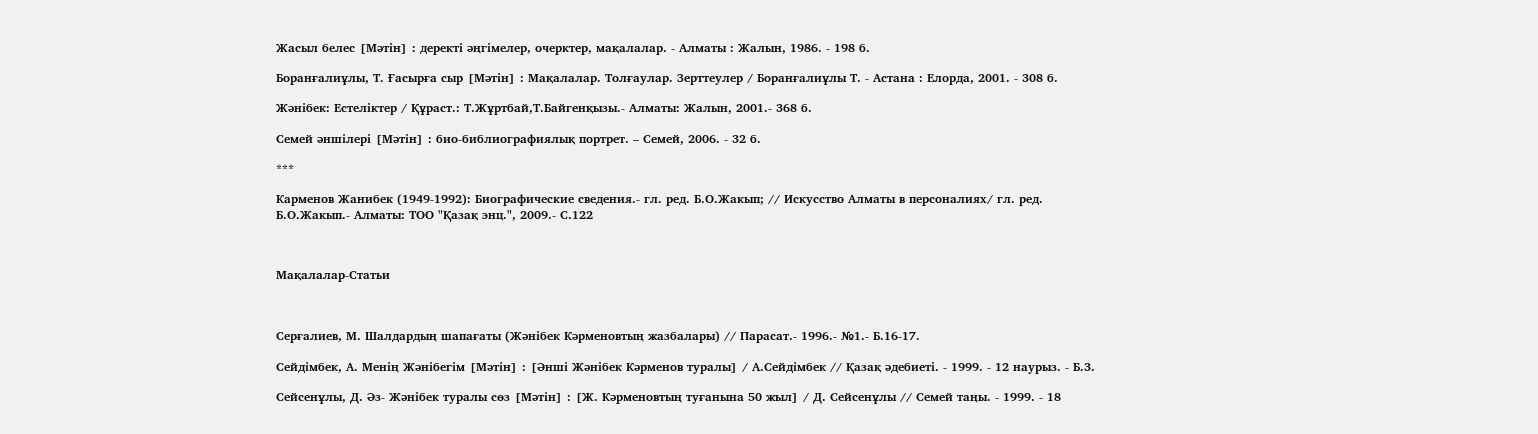Жасыл белес [Мәтін] : деректі әңгімелер, очерктер, мақалалар. - Алматы : Жалын, 1986. - 198 б.

Боранғалиұлы, Т. Ғасырға сыр [Мәтін] : Мақалалар. Толғаулар. Зерттеулер / Боранғалиұлы Т. - Астана : Елорда, 2001. - 308 б.

Жәнiбек: Естелiктер / Құраст.: Т.Жұртбай,Т.Байгенқызы.- Алматы: Жалын, 2001.- 368 б.

Семей әншілері [Мәтін] : био-библиографиялық портрет. – Семей, 2006. - 32 б.

***

Карменов Жанибек (1949-1992): Биографические сведения.- гл. ред. Б.О.Жакып; // Искусство Алматы в персоналиях/ гл. ред. Б.О.Жакып.- Алматы: ТОО "Қазақ энц.", 2009.- С.122



Мақалалар-Статьи



Серғалиев, М. Шалдардың шапағаты (Жәнiбек Кәрменовтың жазбалары) // Парасат.- 1996.- №1.- Б.16-17.

Сейдімбек, А. Менің Жәнібегім [Мәтін] : [Әнші Жәнібек Кәрменов туралы] / А.Сейдімбек // Қазақ әдебиеті. - 1999. - 12 наурыз. - Б.3.

Сейсенұлы, Д. Әз- Жәнібек туралы сөз [Мәтін] : [Ж. Кәрменовтың туғанына 50 жыл] / Д. Сейсенұлы // Семей таңы. - 1999. - 18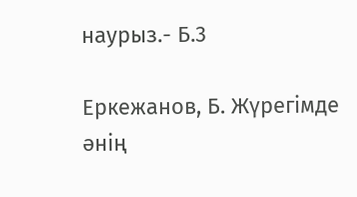наурыз.- Б.3

Еркежанов, Б. Жүрегімде әнің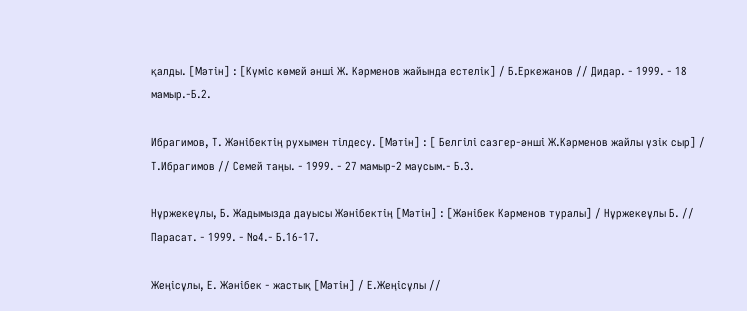қалды. [Мәтін] : [Күміс көмей әнші Ж. Кәрменов жайында естелік] / Б.Еркежанов // Дидар. - 1999. - 18 мамыр.-Б.2.

Ибрагимов, Т. Жәнібектің рухымен тілдесу. [Мәтін] : [ Белгілі сазгер-әнші Ж.Кәрменов жайлы үзік сыр] / Т.Ибрагимов // Семей таңы. - 1999. - 27 мамыр-2 маусым.- Б.3.

Нұржекеұлы, Б. Жадымызда дауысы Жәнібектің [Мәтін] : [Жәнібек Кәрменов туралы] / Нұржекеұлы Б. // Парасат. - 1999. - №4.- Б.16-17.

Жеңісұлы, Е. Жәнібек - жастық [Мәтін] / Е.Жеңісұлы //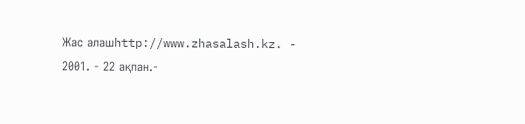Жас алашhttp://www.zhasalash.kz. - 2001. - 22 ақпан.-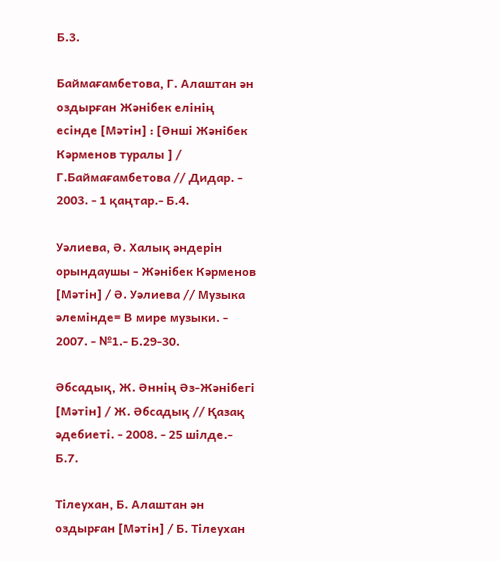Б.3.

Баймағамбетова, Г. Алаштан ән оздырған Жәнібек елінің есінде [Мәтін] : [Әнші Жәнібек Кәрменов туралы ] / Г.Баймағамбетова // Дидар. - 2003. - 1 қаңтар.- Б.4.

Уәлиева, Ә. Халық әндерін орындаушы - Жәнібек Кәрменов [Мәтін] / Ә. Уәлиева // Музыка әлемінде= В мире музыки. - 2007. - №1.- Б.29-30.

Әбсадық, Ж. Әннің Әз-Жәнібегі [Мәтін] / Ж. Әбсадық // Қазақ әдебиеті. - 2008. - 25 шілде.- Б.7.

Тілеухан, Б. Алаштан ән оздырған [Мәтін] / Б. Тілеухан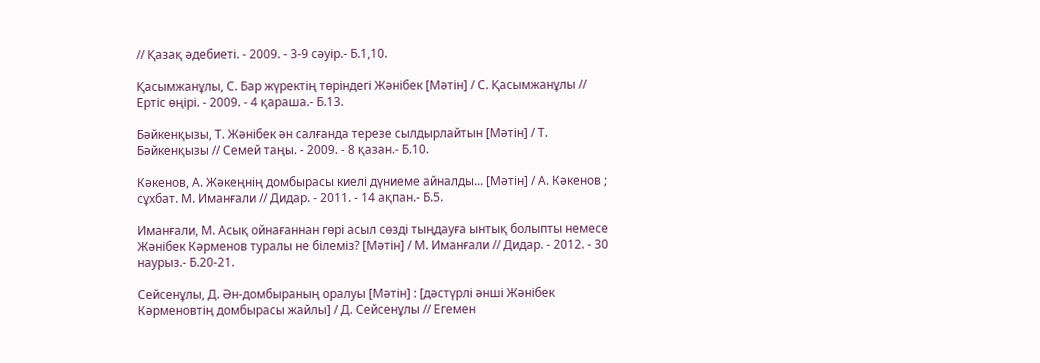// Қазақ әдебиеті. - 2009. - 3-9 сәуір.- Б.1,10.

Қасымжанұлы, С. Бар жүректің төріндегі Жәнібек [Мәтін] / С. Қасымжанұлы // Ертіс өңірі. - 2009. - 4 қараша.- Б.13.

Бәйкенқызы, Т. Жәнібек ән салғанда терезе сылдырлайтын [Мәтін] / Т. Бәйкенқызы // Семей таңы. - 2009. - 8 қазан.- Б.10.

Кәкенов, А. Жәкеңнің домбырасы киелі дүниеме айналды... [Мәтін] / А. Кәкенов ; сұхбат. М. Иманғали // Дидар. - 2011. - 14 ақпан.- Б.5.

Иманғали, М. Асық ойнағаннан гөрі асыл сөзді тыңдауға ынтық болыпты немесе Жәнібек Кәрменов туралы не білеміз? [Мәтін] / М. Иманғали // Дидар. - 2012. - 30 наурыз.- Б.20-21.

Сейсенұлы, Д. Ән-домбыраның оралуы [Мәтін] : [дәстүрлі әнші Жәнібек Кәрменовтің домбырасы жайлы] / Д. Сейсенұлы // Егемен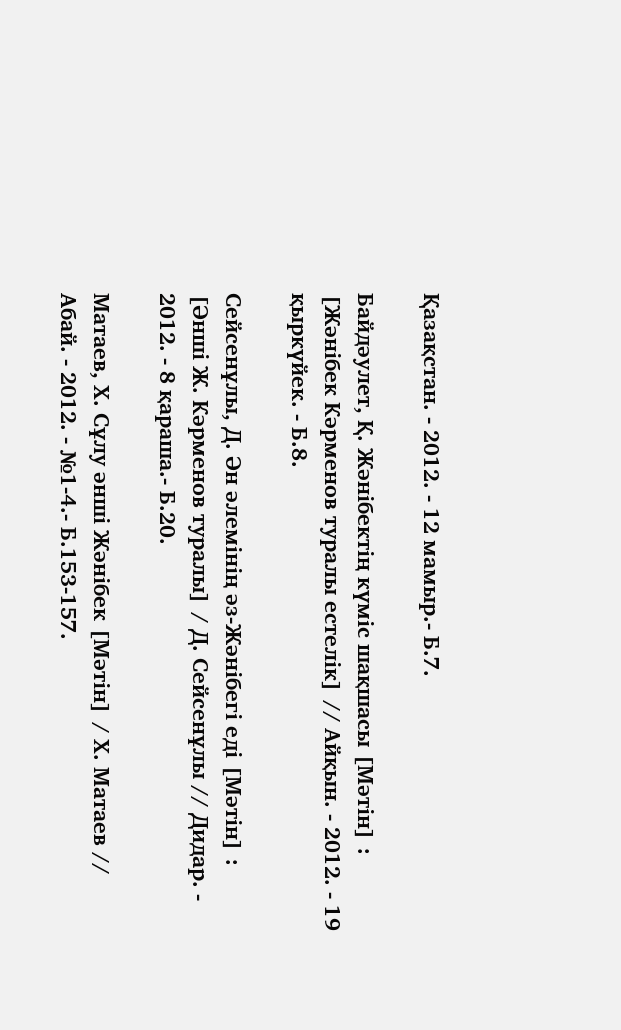Қазақстан. - 2012. - 12 мамыр.- Б.7.

Байдәулет, Қ. Жәнiбектiң күмiс шақшасы [Мәтін] : [Жәнібек Кәрменов туралы естелік] // Айқын. - 2012. - 19 қыркүйек. - Б.8.

Сейсенұлы, Д. Ән әлемінің әз-Жәнібегі еді [Мәтін] : [Әнші Ж. Кәрменов туралы] / Д. Сейсенұлы // Дидар. - 2012. - 8 қараша.- Б.20.

Матаев, Х. Сұлу әнші Жәнібек [Мәтін] / Х. Матаев // Абай. - 2012. - №1-4.- Б.153-157.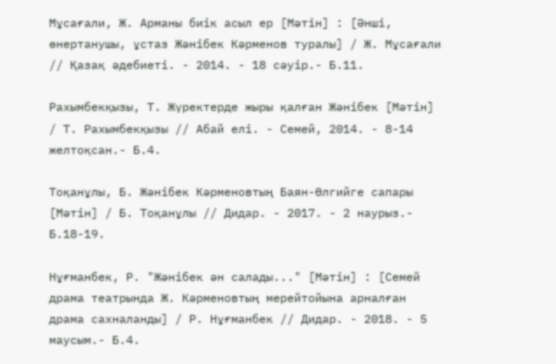Мұсағали, Ж. Арманы биік асыл ер [Мәтін] : [Әнші, өнертанушы, ұстаз Жәнібек Кәрменов туралы] / Ж. Мұсағали // Қазақ әдебиеті. - 2014. - 18 сәуір.- Б.11.

Рахымбекқызы, Т. Жүректерде жыры қалған Жәнібек [Мәтін] / Т. Рахымбекқызы // Абай елі. - Семей, 2014. - 8-14 желтоқсан.- Б.4.

Тоқанұлы, Б. Жәнібек Кәрменовтың Баян-Өлгийге сапары [Мәтін] / Б. Тоқанұлы // Дидар. - 2017. - 2 наурыз.- Б.18-19.

Нұғманбек, Р. "Жәнібек ән салады..." [Мәтін] : [Семей драма театрында Ж. Кәрменовтың мерейтойына арналған драма сахналанды] / Р. Нұғманбек // Дидар. - 2018. - 5 маусым.- Б.4.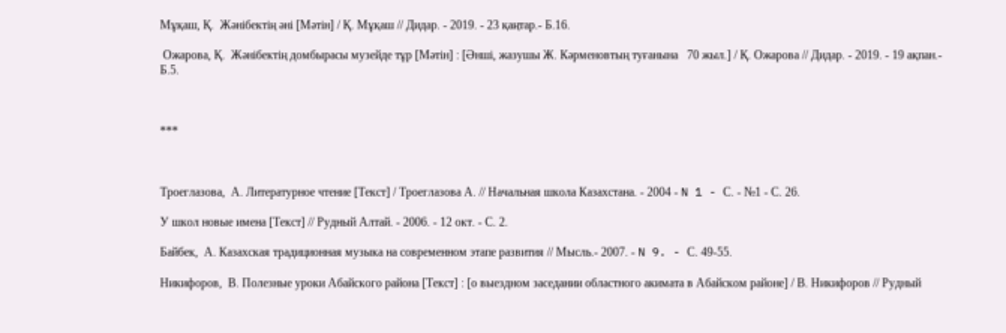Мұқаш, Қ.  Жәнібектің әні [Мәтін] / Қ. Мұқаш // Дидар. - 2019. - 23 қаңтар.- Б.16.

 Ожарова, Қ.  Жәнібектің домбырасы музейде тұр [Мәтін] : [Әнші, жазушы Ж. Кәрменовтың туғанына   70 жыл.] / Қ. Ожарова // Дидар. - 2019. - 19 ақпан.- Б.5.



***



Троеглазова,  А. Литературное чтение [Текст] / Троеглазова А. // Начальная школа Казахстана. - 2004 - N 1 - С. - №1 - С. 26.

У школ новые имена [Текст] // Рудный Алтай. - 2006. - 12 окт. - С. 2.

Байбек,  А. Казахская традиционная музыка на современном этапе развития // Мысль.- 2007. - N 9. - С. 49-55.

Никифоров,  В. Полезные уроки Абайского района [Текст] : [о выездном заседании областного акимата в Абайском районе] / В. Никифоров // Рудный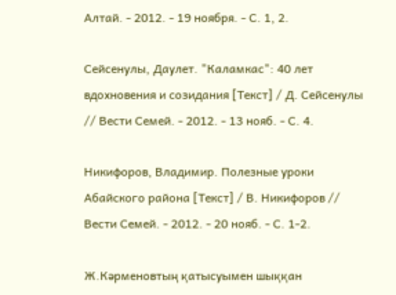Алтай. - 2012. - 19 ноября. - С. 1, 2.

Сейсенулы, Даулет. "Каламкас": 40 лет вдохновения и созидания [Текст] / Д. Сейсенулы // Вести Семей. - 2012. - 13 нояб. - С. 4.

Никифоров, Владимир. Полезные уроки Абайского района [Текст] / В. Никифоров // Вести Семей. - 2012. - 20 нояб. - С. 1-2.

Ж.Кәрменовтың қатысуымен шыққан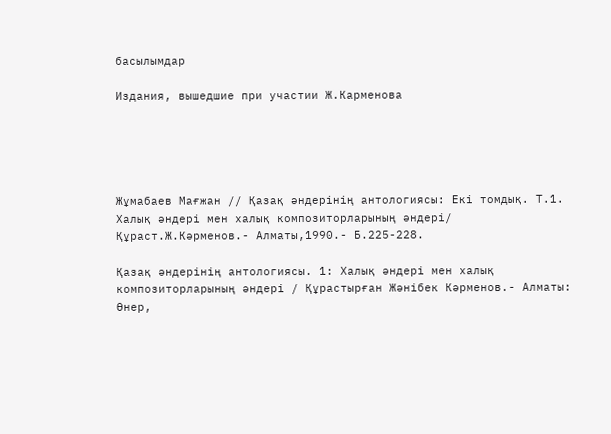басылымдар

Издания, вышедшие при участии Ж.Карменова





Жұмабаев Мағжан // Қазақ әндерiнiң антологиясы: Екi томдық. Т.1. Халық әндерi мен халық композиторларының әндерi/ Құраст.Ж.Кәрменов.- Алматы,1990.- Б.225-228.

Қазақ әндерiнiң антологиясы. 1: Халық әндерi мен халық композиторларының әндерi / Құрастырған Жәнiбек Кәрменов.- Алматы: Өнер,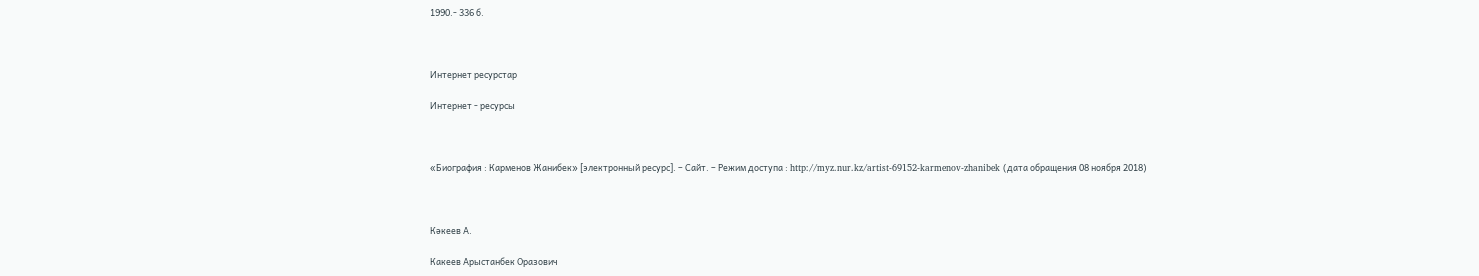1990.- 336 б.



Интернет ресурстар

Интернет - ресурсы



«Биография : Карменов Жанибек» [электронный ресурс]. – Сайт. – Режим доступа : http://myz.nur.kz/artist-69152-karmenov-zhanibek (дата обращения 08 ноября 2018)



Кәкеев А.

Какеев Арыстанбек Оразович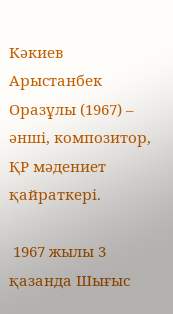Кәкиев Арыстанбек Оразұлы (1967) – әнші, композитор, ҚР мәдениет қайраткері.

 1967 жылы 3 қазанда Шығыс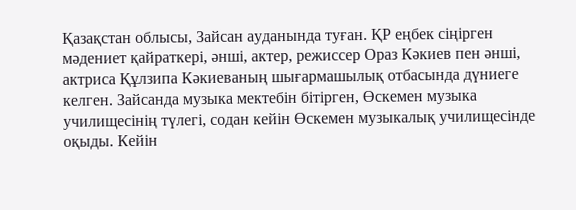Қазақстан облысы, Зайсан ауданында туған. ҚР еңбек сіңірген мәдениет қайраткері, әнші, актер, режиссер Ораз Кәкиев пен әнші, актриса Құлзипа Кәкиеваның шығармашылық отбасында дүниеге келген. Зайсанда музыка мектебін бітірген, Өскемен музыка училищесінің түлегі, содан кейін Өскемен музыкалық училищесінде оқыды. Кейін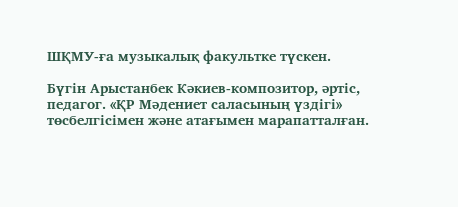ШҚМУ-ға музыкалық факультке түскен.

Бүгін Арыстанбек Кәкиев-композитор, әртіс, педагог. «ҚР Мәдениет саласының үздігі» төсбелгісімен және атағымен марапатталған.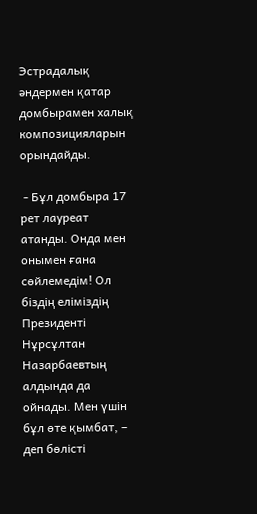Эстрадалық әндермен қатар домбырамен халық композицияларын орындайды.

 - Бұл домбыра 17 рет лауреат атанды. Онда мен онымен ғана сөйлемедім! Ол біздің еліміздің Президенті Нұрсұлтан Назарбаевтың алдында да ойнады. Мен үшін бұл өте қымбат, – деп бөлісті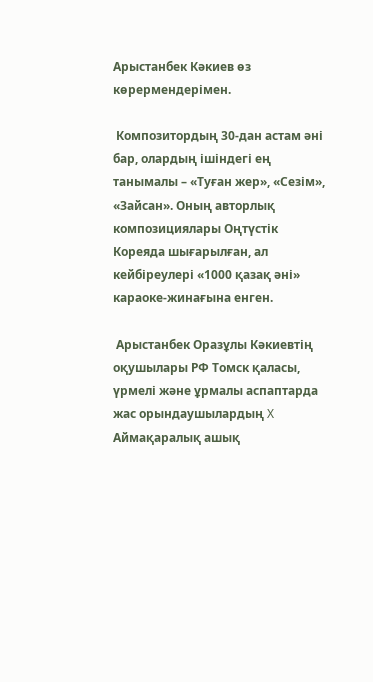Арыстанбек Кәкиев өз көрермендерімен.

 Композитордың 30-дан астам әні бар, олардың ішіндегі ең танымалы – «Туған жер», «Сезім», «Зайсан». Оның авторлық композициялары Оңтүстік Кореяда шығарылған, ал кейбіреулері «1000 қазақ әні» караоке-жинағына енген.

 Арыстанбек Оразұлы Кәкиевтің оқушылары РФ Томск қаласы, үрмелі және ұрмалы аспаптарда жас орындаушылардың X Аймақаралық ашық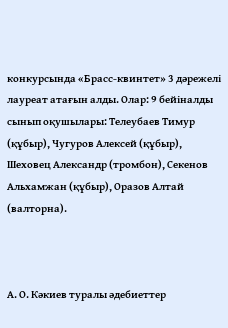конкурсында «Брасс-квинтет» 3 дәрежелі лауреат атағын алды. Олар: 9 бейіналды сынып оқушылары: Телеубаев Тимур (құбыр), Чугуров Алексей (құбыр), Шеховец Александр (тромбон), Секенов Альхамжан (құбыр), Оразов Алтай (валторна).



А. О. Кәкиев туралы әдебиеттер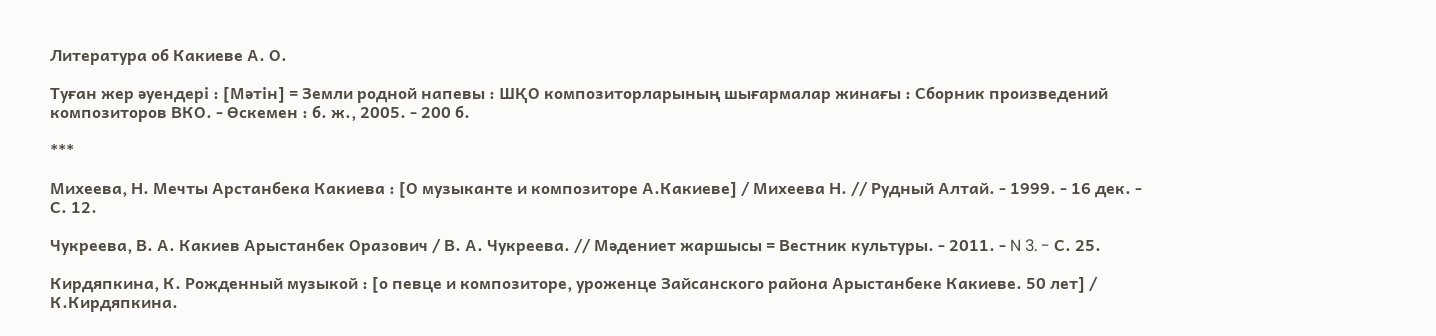Литература об Какиеве А. О.

Туған жер әуендері : [Мәтін] = Земли родной напевы : ШҚО композиторларының шығармалар жинағы : Сборник произведений композиторов ВКО. - Өскемен : б. ж., 2005. - 200 б.

***

Михеева, Н. Мечты Арстанбека Какиева : [О музыканте и композиторе А.Какиеве] / Михеева Н. // Рудный Алтай. - 1999. - 16 дек. - С. 12.

Чукреева, В. А. Какиев Арыстанбек Оразович / В. А. Чукреева. // Мәдениет жаршысы = Вестник культуры. - 2011. - N 3. - С. 25.

Кирдяпкина, К. Рожденный музыкой : [о певце и композиторе, уроженце Зайсанского района Арыстанбеке Какиеве. 50 лет] / К.Кирдяпкина.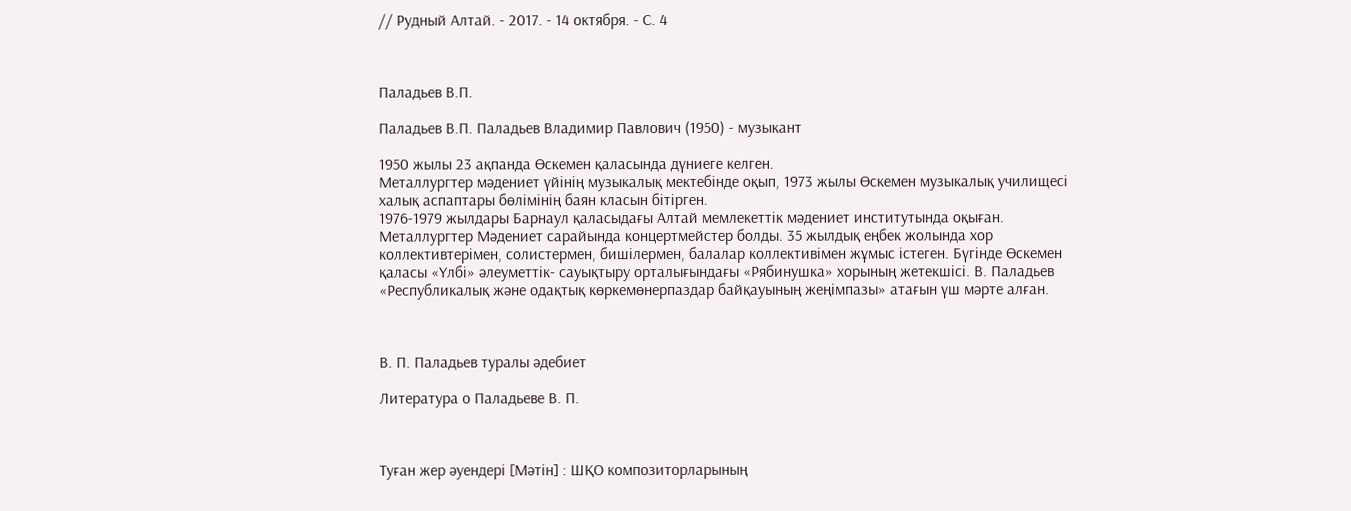// Рудный Алтай. - 2017. - 14 октября. - С. 4



Паладьев В.П.

Паладьев В.П. Паладьев Владимир Павлович (1950) - музыкант

1950 жылы 23 ақпанда Өскемен қаласында дүниеге келген.
Металлургтер мәдениет үйінің музыкалық мектебінде оқып, 1973 жылы Өскемен музыкалық училищесі халық аспаптары бөлімінің баян класын бітірген.
1976-1979 жылдары Барнаул қаласыдағы Алтай мемлекеттік мәдениет институтында оқыған.
Металлургтер Мәдениет сарайында концертмейстер болды. 35 жылдық еңбек жолында хор коллективтерімен, солистермен, бишілермен, балалар коллективімен жұмыс істеген. Бүгінде Өскемен қаласы «Үлбі» әлеуметтік- сауықтыру орталығындағы «Рябинушка» хорының жетекшісі. В. Паладьев «Республикалық және одақтық көркемөнерпаздар байқауының жеңімпазы» атағын үш мәрте алған.



В. П. Паладьев туралы әдебиет

Литература о Паладьеве В. П.



Туған жер әуендері [Мәтін] : ШҚО композиторларының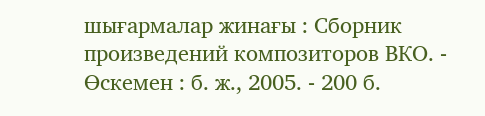шығармалар жинағы : Сборник произведений композиторов ВКО. - Өскемен : б. ж., 2005. - 200 б.